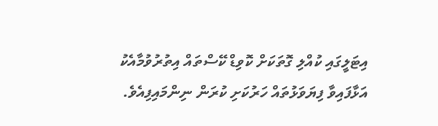އިޓަލީގައި ކުއްލި ގޮތަކަށް ކޮވިޑް ކޭސްތައް އިތުރުވުމާއެކު އަޅާފައިވާ ފިޔަވަޅުތައް ހަރުކަށި ކުރަން ނިންމައިފިއެވެ.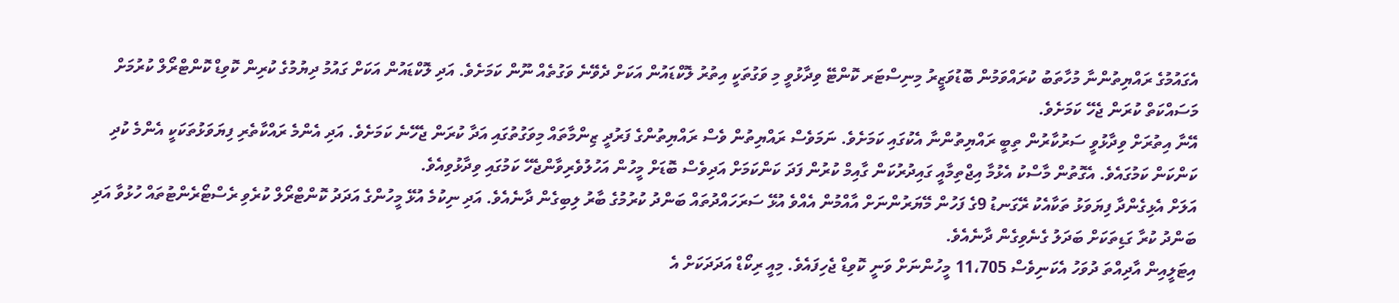އެގައުމުގެ ރައްޔިތުންނާ މުހާތަބު ކުރައްވަމުން ބޮޑުވަޒީރު މިނިސްޓަރ ކޮންޓޭ ވިދާޅުވީ މި ވަގުތަކީ އިތުރު ލޮކްޑައުން އަކަށް ދެވޭނެ ވަގުތެއް ނޫން ކަމަށެވެ. އަދި ލޮކްޑައުން އަކަށް ގައުމު ދިޔުމުގެ ކުރިން ކޮވިޑް ކޮންޓްރޯލް ކުރުމަށް މަސައްކަތް ކުރަން ޖެހޭ ކަމަށެވެ.
އޭނާ އިތުރަށް ވިދާޅުވީ ސަރުކާރުން ތިބީ ރައްޔިތުންނާ އެކުގައި ކަމަށެވެ. ނަމަވެސް ރައްޔިތުން ވެސް ރައްޔިތުންގެ ފަރުދީ ޒިންމާތައް މިވަގުތުގައި އަދާ ކުރަން ޖެހޭނެ ކަމަށެވެ. އަދި އެންމެ ރައްކާތެރި ފިޔަވަޅުތަކަކީ އެންމެ ކުދި ކަންކަން ކަމުގައެވެ. އެގޮތުން މާސްކު އެޅުމާ އިޖްތިމާއީ ގައިދުރުކަން ގާއިމް ކުރުން ފަދަ ކަންކަމަށް އަދިވެސް ބޮޑަށް މީހުން އަހުލުވެރިވާންޖެހޭ ކަމުގައި ވިދާޅުވިއެވެ.
އަލަށް އެޅިގެންދާ ފިޔަވަޅު ތަކާއެކު ރޭގަނޑު 9ގެ ފަހުން މޭޔަރުންނަށް އާއްމުން އެއްވެ އުޅޭ ސަރަހައްދުތައް ބަންދު ކުރުމުގެ ބާރު ލިބިގެން ދާނެއެވެ. އަދި ނިކުމެ އުޅޭ މީހުންގެ އަދަދު ކޮންޓްރޯލް ކުރެވި ރެސްޓޯރެންޓުތައް ހުޅުވާ އަދި ބަންދު ކުރާ ގަޑިތަކަށް ބަދަލު ގެނެވިގެން ދާނެއެވެ.
އިޓަލީއިން އާދިއްތަ ދުވަހު އެކަނިވެސް 11،705 މީހުންނަށް ވަނީ ކޮވިޑް ޖެހިފައެވެ. މިއީ ރިކޯޑް އަދަދަކަށް އެ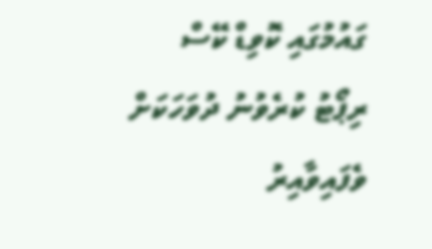ގައުމުގައި ކޮވިޑް ކޭސް ރިޕޯޓު ކުރެވުނު ދުވަހަކަށް ވެފައިވާއިރު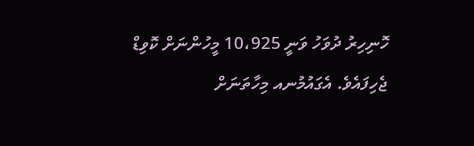ހޮނިހިރު ދުވަހު ވަނީ 10،925 މީހުންނަށް ކޮވިޑް ޖެހިފައެވެ. އެގައުމުނއ މިހާތަނަށް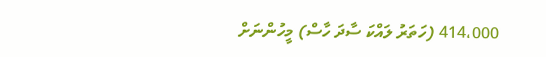414،000 (ހަތަރު ލައްކަ ސާދަ ހާސް) މީހުންނަށް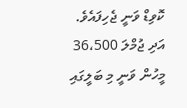ކޮވިޑް ވަނީ ޖެހިފައެވެ. އަދި ޖުމްލަ 36،500 މީހުން ވަނީ މި ބަލީގައި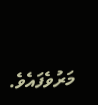މަރުވެފައެވެ.